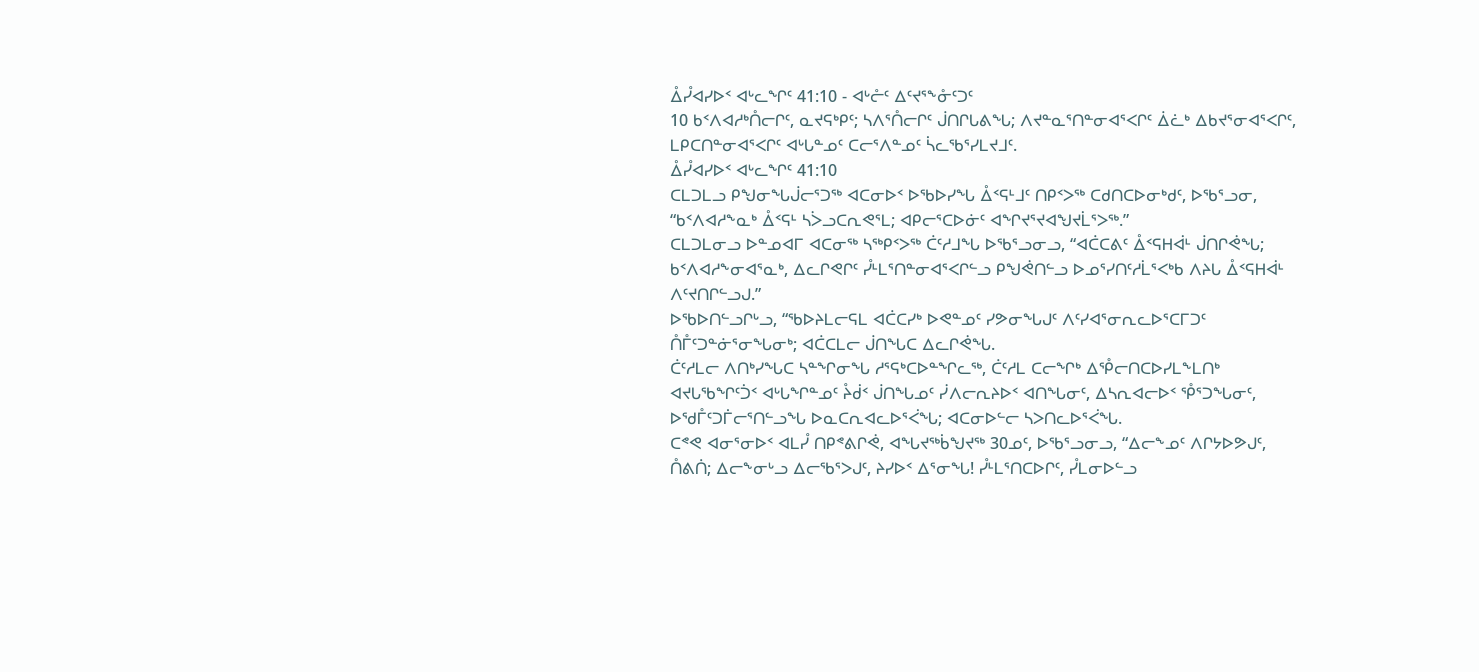ᐂᓮᐊᓯᐅᑉ ᐊᒡᓚᖏᑦ 41:10 - ᐊᒡᓔᑦ ᐃᑦᔪᕐᖕᓁᑦᑐᑦ
10 ᑲᑉᐱᐊᓱᒃᑍᓕᒋᑦ, ᓇᔪᕋᒃᑭᑦ; ᓴᐱᕐᑍᓕᒋᑦ ᒎᑎᒋᒐᕕᖓ; ᐱᔪᓐᓇᕐᑎᓐᓂᐊᕐᐸᒋᑦ ᐄᓛᒃ ᐃᑲᔪᕐᓂᐊᕐᐸᒋᑦ, ᒪᑭᑕᑎᓐᓂᐊᕐᐸᒋᑦ ᐊᒡᒐᓐᓄᑦ ᑕᓕᕐᐱᓐᓄᑦ ᓵᓚᖃᕐᓯᒪᔪᒧᑦ.
ᐂᓮᐊᓯᐅᑉ ᐊᒡᓚᖏᑦ 41:10
ᑕᒪᑐᒪᓗ ᑭᖑᓂᖓᒎᓕᕐᑐᖅ ᐊᑕᓂᐅᑉ ᐅᖃᐅᓯᖓ ᐂᑉᕋᒻᒧᑦ ᑎᑭᑉᐳᖅ ᑕᑯᑎᑕᐅᓂᒃᑯᑦ, ᐅᖃᕐᓗᓂ, “ᑲᑉᐱᐊᓱᖕᓇᒃ ᐂᑉᕋᒻ ᓴᐴᓗᑕᕆᕙᕐᒪ; ᐊᑭᓕᕐᑕᐅᓃᑦ ᐊᖏᔪᕐᔪᐊᖑᔪᒫᕐᐳᖅ.”
ᑕᒪᑐᒪᓂᓗ ᐅᓐᓄᐊᒥ ᐊᑕᓂᖅ ᓴᖅᑭᑉᐳᖅ ᑖᑦᓱᒧᖓ ᐅᖃᕐᓗᓂᓗ, “ᐊᑖᑕᕕᑦ ᐂᑉᕋᕼᐋᒻ ᒎᑎᒋᕚᖓ; ᑲᑉᐱᐊᓱᖕᓂᐊᕐᓇᒃ, ᐃᓚᒋᕙᒋᑦ ᓮᒻᒪᕐᑎᓐᓂᐊᕐᐸᒋᓪᓗ ᑭᖑᕚᑎᓪᓗ ᐅᓄᕐᓯᑎᑦᓱᒫᕐᐸᒃᑲ ᐱᔨᒐ ᐂᑉᕋᕼᐋᒻ ᐱᑦᔪᑎᒋᓪᓗᒍ.”
ᐅᖃᐅᑎᓪᓗᒋᒡᓗ, “ᖃᐅᔨᒪᓕᕋᒪ ᐊᑖᑕᓯᒃ ᐅᕙᓐᓄᑦ ᓯᕗᓂᖓᒍᑦ ᐱᑦᓯᐊᕐᓂᕆᓚᐅᕐᑕᒥᑐᑦ ᑍᒤᑦᑐᓐᓃᕐᓂᖓᓂᒃ; ᐊᑖᑕᒪᓕ ᒎᑎᖓᑕ ᐃᓚᒋᕚᖓ.
ᑖᑦᓱᒪᓕ ᐱᑎᒃᓯᖓᑕ ᓴᓐᖏᓂᖓ ᓱᕐᕋᒃᑕᐅᓐᖏᓚᖅ, ᑖᑦᓱᒪ ᑕᓕᖏᒃ ᐃᕾᓕᑎᑕᐅᓯᒪᖕᒪᑎᒃ ᐊᔪᒐᖃᖏᑦᑑᑉ ᐊᒡᒐᖏᓐᓄᑦ ᔧᑰᑉ ᒎᑎᖓᓄᑦ ᓰᐱᓕᕆᔨᐅᑉ ᐊᑎᖓᓂᑦ, ᐃᓴᕆᐊᓕᐅᑉ ᕾᕐᑐᖓᓂᑦ,
ᐅᖁᒤᑦᑐᒦᓕᕐᑎᓪᓗᖓ ᐅᓇᑕᕆᐊᓚᐅᕐᐹᖓ; ᐊᑕᓂᐅᓪᓕ ᓴᐳᑎᓚᐅᕐᐹᖓ.
ᑕᕝᕙ ᐊᓂᕐᓂᐅᑉ ᐊᒪᓮ ᑎᑭᕝᕕᒋᕚ, ᐊᖓᔪᖅᑳᖑᔪᖅ 30ᓄᑦ, ᐅᖃᕐᓗᓂᓗ, “ᐃᓕᖕᓄᑦ ᐱᒋᔭᐅᕗᒍᑦ, ᑍᕕᑏ; ᐃᓕᖕᓂᒡᓗ ᐃᓕᖃᕐᐳᒍᑦ, ᔨᓯᐅᑉ ᐃᕐᓂᖓ! ᓮᒻᒪᕐᑎᑕᐅᒋᑦ, ᓮᒪᓂᐅᓪᓗ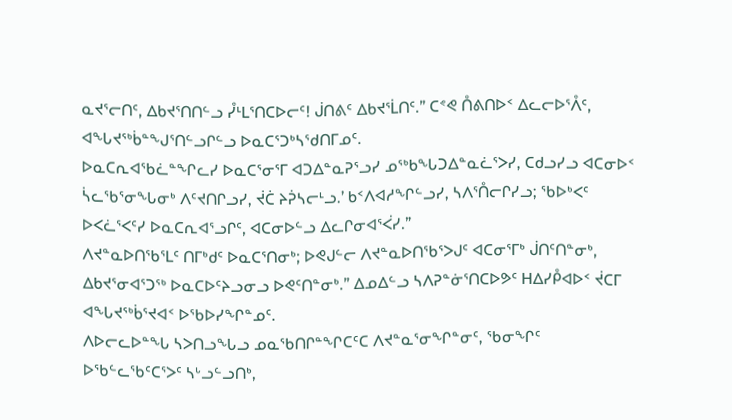ᓇᔪᕐᓕᑎᑦ, ᐃᑲᔪᕐᑎᑎᓪᓗ ᓮᒻᒪᕐᑎᑕᐅᓕᑦ! ᒎᑎᕕᑦ ᐃᑲᔪᕐᒫᑎᑦ.” ᑕᕝᕙ ᑍᕕᑎᐅᑉ ᐃᓚᓕᐅᕐᐰᑦ, ᐊᖓᔪᖅᑳᓐᖑᕐᑎᓪᓗᒋᓪᓗ ᐅᓇᑕᕐᑐᒃᓴᖁᑎᒥᓄᑦ.
ᐅᓇᑕᕆᐊᖃᓛᓐᖏᓚᓯ ᐅᓇᑕᕐᓂᕐᒥ ᐊᑐᐃᓐᓇᕈᕐᓗᓯ ᓄᖅᑲᖓᑐᐃᓐᓇᓛᕐᐳᓯ, ᑕᑯᓗᓯᓗ ᐊᑕᓂᐅᑉ ᓵᓚᖃᕐᓂᖓᓂᒃ ᐱᑦᔪᑎᒋᓗᓯ, ᔫᑖ ᔨᕉᓴᓕᒻᓗ.’ ᑲᑉᐱᐊᓱᖏᓪᓗᓯ, ᓴᐱᕐᑍᓕᒋᓯᓗ; ᖃᐅᒃᐸᑦ ᐅᐸᓛᕐᐸᑦᓯ ᐅᓇᑕᕆᐊᕐᓗᒋᑦ, ᐊᑕᓂᐅᓪᓗ ᐃᓚᒋᓂᐊᕐᐹᓯ.”
ᐱᔪᓐᓇᐅᑎᖃᕐᒪᑦ ᑎᒥᒃᑯᑦ ᐅᓇᑕᕐᑎᓂᒃ; ᐅᕙᒍᓪᓕ ᐱᔪᓐᓇᐅᑎᖃᕐᐳᒍᑦ ᐊᑕᓂᕐᒥᒃ ᒎᑎᑦᑎᓐᓂᒃ, ᐃᑲᔪᕐᓂᐊᕐᑐᖅ ᐅᓇᑕᐅᑦᔨᓗᓂᓗ ᐅᕙᑦᑎᓐᓂᒃ.” ᐃᓄᐃᓪᓗ ᓴᐱᕈᓐᓃᕐᑎᑕᐅᕗᑦ ᕼᐃᓯᑬᐊᐅᑉ ᔫᑕᒥ ᐊᖓᔪᖅᑳᕐᔪᐊᑉ ᐅᖃᐅᓯᖏᓐᓄᑦ.
ᐱᐅᓕᓚᐅᓐᖓ ᓴᐳᑎᓗᖓᓗ ᓄᓇᖃᑎᒋᓐᖏᑕᑦᑕ ᐱᔪᓐᓇᕐᓂᖏᓐᓂᑦ, ᖃᓂᖏᑦ ᐅᖃᓪᓚᖃᑦᑕᕐᐳᑦ ᓴᒡᓗᓪᓗᑎᒃ,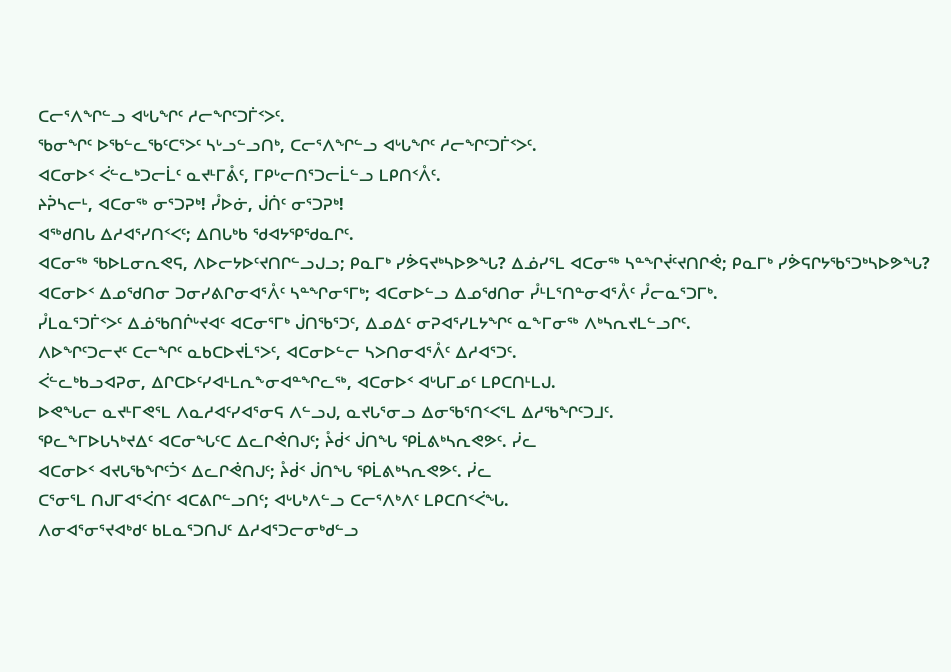ᑕᓕᕐᐱᖏᓪᓗ ᐊᒡᒐᖏᑦ ᓱᓕᖏᑦᑐᒦᑉᐳᑦ.
ᖃᓂᖏᑦ ᐅᖃᓪᓚᖃᑦᑕᕐᐳᑦ ᓴᒡᓗᓪᓗᑎᒃ, ᑕᓕᕐᐱᖏᓪᓗ ᐊᒡᒐᖏᑦ ᓱᓕᖏᑦᑐᒦᑉᐳᑦ.
ᐊᑕᓂᐅᑉ ᐹᓪᓚᒃᑐᓕᒫᑦ ᓇᔪᒻᒥᕔᑦ, ᒥᑭᒡᓕᑎᕐᑐᓕᒫᓪᓗ ᒪᑭᑎᑉᐰᑦ.
ᔨᕉᓴᓕᒻ, ᐊᑕᓂᖅ ᓂᕐᑐᕈᒃ! ᓮᐅᓃ, ᒎᑏᑦ ᓂᕐᑐᕈᒃ!
ᐊᖅᑯᑎᒐ ᐃᓱᐊᕐᓯᑎᑉᐸᑦ; ᐃᑎᒐᒃᑲ ᖁᐊᔭᕿᖁᓇᒋᑦ.
ᐊᑕᓂᖅ ᖃᐅᒪᓂᕆᕙᕋ, ᐱᐅᓕᔭᐅᑦᔪᑎᒋᓪᓗᒍᓗ; ᑭᓇᒥᒃ ᓯᕘᕋᔪᒃᓴᐅᕗᖓ? ᐃᓅᓯᕐᒪ ᐊᑕᓂᖅ ᓴᓐᖏᔫᑦᔪᑎᒋᕚ; ᑭᓇᒥᒃ ᓯᕘᕋᒋᔭᖃᕐᑐᒃᓴᐅᕗᖓ?
ᐊᑕᓂᐅᑉ ᐃᓄᖁᑎᓂ ᑐᓂᓯᕕᒋᓂᐊᕐᐰᑦ ᓴᓐᖏᓂᕐᒥᒃ; ᐊᑕᓂᐅᓪᓗ ᐃᓄᖁᑎᓂ ᓮᒻᒪᕐᑎᓐᓂᐊᕐᐰᑦ ᓮᓕᓇᕐᑐᒥᒃ.
ᓮᒪᓇᕐᑐᒦᑉᐳᑦ ᐃᓅᖃᑎᒌᒡᔪᐊᑦ ᐊᑕᓂᕐᒥᒃ ᒎᑎᖃᕐᑐᑦ, ᐃᓄᐃᑦ ᓂᕈᐊᕐᓯᒪᔭᖏᑦ ᓇᖕᒥᓂᖅ ᐱᒃᓴᕆᔪᒪᓪᓗᒋᑦ.
ᐱᐅᖏᑦᑐᓕᔪᑦ ᑕᓕᖏᑦ ᓇᑲᑕᐅᔪᒫᕐᐳᑦ, ᐊᑕᓂᐅᓪᓕ ᓴᐳᑎᓂᐊᕐᐰᑦ ᐃᓱᐊᕐᑐᑦ.
ᐹᓪᓚᒃᑲᓗᐊᕈᓂ, ᐃᒋᑕᐅᑦᓯᐊᒻᒪᕆᖕᓂᐊᓐᖏᓚᖅ, ᐊᑕᓂᐅᑉ ᐊᒡᒐᒥᓄᑦ ᒪᑭᑕᑎᒻᒪᒍ.
ᐅᕙᖓᓕ ᓇᔪᒻᒥᕙᕐᒪ ᐱᓇᓱᐊᑦᓯᐊᕐᓂᕋ ᐱᓪᓗᒍ, ᓇᔪᒐᕐᓂᓗ ᐃᓂᖃᕐᑎᑉᐸᕐᒪ ᐃᓱᖃᖏᑦᑐᒧᑦ.
ᕿᓚᖕᒥᐅᒐᓴᒃᔪᐃᑦ ᐊᑕᓂᖓᑦᑕ ᐃᓚᒋᕚᑎᒍᑦ; ᔧᑰᑉ ᒎᑎᖓ ᕿᒫᕕᒃᓴᕆᕙᕗᑦ. ᓰᓚ
ᐊᑕᓂᐅᑉ ᐊᔪᒐᖃᖏᑦᑑᑉ ᐃᓚᒋᕚᑎᒍᑦ; ᔧᑰᑉ ᒎᑎᖓ ᕿᒫᕕᒃᓴᕆᕙᕗᑦ. ᓰᓚ
ᑕᕐᓂᕐᒪ ᑎᒍᒥᐊᕐᐹᑎᑦ ᐊᑕᕕᒋᓪᓗᑎᑦ; ᐊᒡᒐᒃᐱᓪᓗ ᑕᓕᕐᐱᒃᐱᑦ ᒪᑭᑕᑎᑉᐹᖓ.
ᐱᓂᐊᕐᓂᕐᔪᐊᒃᑯᑦ ᑲᒪᓇᕐᑐᑎᒍᑦ ᐃᓱᐊᕐᑐᓕᓂᒃᑯᓪᓗ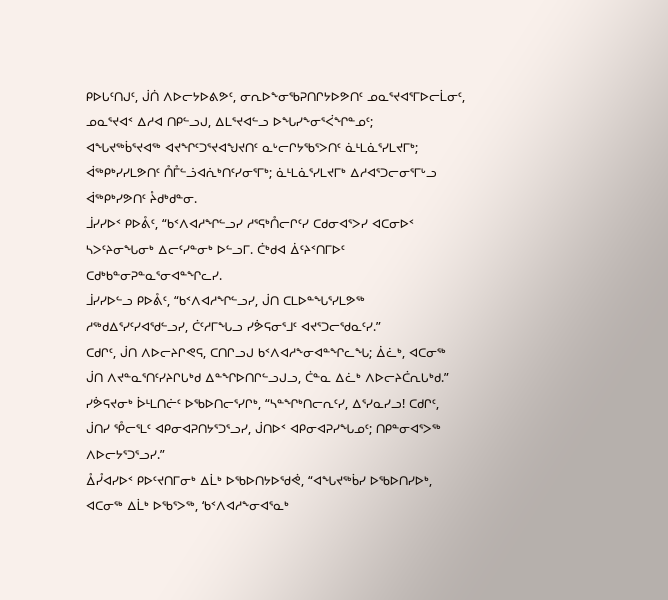ᑭᐅᒐᑦᑎᒍᑦ, ᒎᑏ ᐱᐅᓕᔭᐅᕕᕗᑦ, ᓂᕆᐅᖕᓂᖃᕈᑎᒋᔭᐅᕗᑎᑦ ᓄᓇᕐᔪᐊᕐᒥᐅᓕᒫᓂᑦ, ᓄᓇᕐᔪᐊᑉ ᐃᓱᐊ ᑎᑭᓪᓗᒍ, ᐃᒪᕐᔪᐊᓪᓗ ᐅᖓᓯᖕᓂᕐᐹᖏᓐᓄᑦ;
ᐊᖓᔪᖅᑳᕐᔪᐊᖅ ᐊᔪᖏᑦᑐᕐᔪᐊᖑᔪᑎᑦ ᓇᒡᓕᒋᔭᖃᕐᐳᑎᑦ ᓈᒻᒪᓈᕐᓯᒪᔪᒥᒃ; ᐋᖅᑭᒃᓯᓯᒪᕗᑎᑦ ᑍᒤᓪᓘᐊᕇᒃᑎᑦᓯᓂᕐᒥᒃ; ᓈᒻᒪᓈᕐᓯᒪᔪᒥᒃ ᐃᓱᐊᕐᑐᓕᓂᕐᒥᒡᓗ ᐋᖅᑭᒃᓯᕗᑎᑦ ᔧᑯᒃᑯᓐᓂ.
ᒨᓯᓯᐅᑉ ᑭᐅᕔᑦ, “ᑲᑉᐱᐊᓱᖏᓪᓗᓯ ᓱᕐᕋᒃᑍᓕᒋᑦᓯ ᑕᑯᓂᐊᕐᐳᓯ ᐊᑕᓂᐅᑉ ᓴᐳᑦᔨᓂᖓᓂᒃ ᐃᓕᑦᓯᓐᓂᒃ ᐅᓪᓗᒥ. ᑖᒃᑯᐊ ᐄᑦᔨᑉᑎᒥᐅᑦ ᑕᑯᒃᑲᓐᓂᕈᓐᓇᕐᓂᐊᓐᖏᓚᓯ.
ᒨᓯᓯᐅᓪᓗ ᑭᐅᕔᑦ, “ᑲᑉᐱᐊᓱᖏᓪᓗᓯ, ᒎᑎ ᑕᒪᐅᓐᖓᕐᓯᒪᕗᖅ ᓱᖅᑯᐃᕐᓯᑦᓯᐊᖁᓪᓗᓯ, ᑖᑦᓱᒥᖓᓗ ᓯᕘᕋᓂᕐᒧᑦ ᐊᔪᕐᑐᓕᖁᓇᑦᓯ.”
ᑕᑯᒋᑦ, ᒎᑎ ᐱᐅᓕᔨᒋᕙᕋ, ᑕᑎᒋᓗᒍ ᑲᑉᐱᐊᓱᖕᓂᐊᓐᖏᓚᖓ; ᐄᓛᒃ, ᐊᑕᓂᖅ ᒎᑎ ᐱᔪᓐᓇᕐᑎᑦᓯᔨᒋᒐᒃᑯ ᐃᓐᖏᐅᑎᒋᓪᓗᒍᓗ, ᑖᓐᓇ ᐃᓛᒃ ᐱᐅᓕᔨᑖᕆᒐᒃᑯ.”
ᓯᕘᕋᔪᓂᒃ ᐆᒻᒪᑎᓖᑦ ᐅᖃᐅᑎᓕᕐᓯᒋᒃ, “ᓴᓐᖏᒃᑎᓕᕆᑦᓯ, ᐃᕐᓯᓇᓯᓗ! ᑕᑯᒋᑦ, ᒎᑎᓯ ᕾᓕᕐᒪᑦ ᐊᑭᓂᐊᕈᑎᔭᕐᑐᕐᓗᓯ, ᒎᑎᐅᑉ ᐊᑭᓂᐊᕈᓯᖓᓄᑦ; ᑎᑭᓐᓂᐊᕐᐳᖅ ᐱᐅᓕᔭᕐᑐᕐᓗᓯ.”
ᐂᓮᐊᓯᐅᑉ ᑭᐅᑦᔪᑎᒥᓂᒃ ᐃᒫᒃ ᐅᖃᐅᑎᔭᐅᖁᕚ, “ᐊᖓᔪᖅᑳᓯ ᐅᖃᐅᑎᓯᐅᒃ, ᐊᑕᓂᖅ ᐃᒫᒃ ᐅᖃᕐᐳᖅ, ‘ᑲᑉᐱᐊᓱᖕᓂᐊᕐᓇᒃ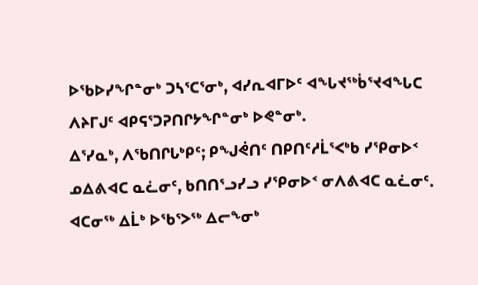ᐅᖃᐅᓯᖏᓐᓂᒃ ᑐᓴᕐᑕᕐᓂᒃ, ᐊᓯᕆᐊᒥᐅᑦ ᐊᖓᔪᖅᑳᕐᔪᐊᖓᑕ ᐱᔨᒥᒍᑦ ᐊᑭᕋᕐᑐᕈᑎᒋᔭᖏᓐᓂᒃ ᐅᕙᓐᓂᒃ.
ᐃᕐᓯᓇᒃ, ᐱᖃᑎᒋᒐᒃᑭᑦ; ᑭᖑᕚᑎᑦ ᑎᑭᑎᑦᓱᒫᕐᐸᒃᑲ ᓯᕿᓂᐅᑉ ᓄᐃᕕᐊᑕ ᓇᓛᓂᑦ, ᑲᑎᑎᕐᓗᓯᓗ ᓯᕿᓂᐅᑉ ᓂᐱᕕᐊᑕ ᓇᓛᓂᑦ.
ᐊᑕᓂᖅ ᐃᒫᒃ ᐅᖃᕐᐳᖅ ᐃᓕᖕᓂᒃ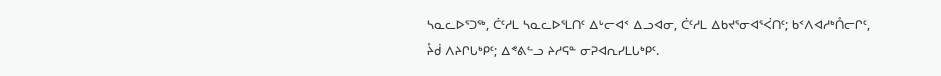ᓴᓇᓚᐅᕐᑐᖅ, ᑖᑦᓱᒪ ᓴᓇᓚᐅᕐᒪᑎᑦ ᐃᒡᓕᐊᑉ ᐃᓗᐊᓂ, ᑖᑦᓱᒪ ᐃᑲᔪᕐᓂᐊᕐᐹᑎᑦ; ᑲᑉᐱᐊᓱᒃᑍᓕᒋᑦ, ᔧᑰ ᐱᔨᒋᒐᒃᑭᑦ; ᐃᕝᕕᓪᓗ ᔨᓱᕋᓐ ᓂᕈᐊᕆᓯᒪᒐᒃᑭᑦ.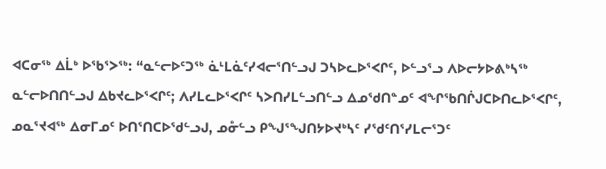ᐊᑕᓂᖅ ᐃᒫᒃ ᐅᖃᕐᐳᖅ: “ᓇᓪᓕᐅᑦᑐᖅ ᓈᒻᒪᓈᑦᓯᐊᓕᕐᑎᓪᓗᒍ ᑐᓴᐅᓚᐅᕐᐸᒋᑦ, ᐅᓪᓗᕐᓗ ᐱᐅᓕᔭᐅᕕᒃᓴᖅ ᓇᓪᓕᐅᑎᑎᓪᓗᒍ ᐃᑲᔪᓚᐅᕐᐸᒋᑦ; ᐱᓯᒪᓚᐅᕐᐸᒋᑦ ᓴᐳᑎᓯᒪᓪᓗᑎᓪᓗ ᐃᓄᖁᑎᓐᓄᑦ ᐊᖏᖃᑎᒌᒍᑕᐅᑎᓚᐅᕐᐸᒋᑦ, ᓄᓇᕐᔪᐊᖅ ᐃᓂᒥᓄᑦ ᐅᑎᕐᑎᑕᐅᖁᓪᓗᒍ, ᓄᓁᓪᓗ ᑭᖑᕐᖑᑎᔭᐅᔪᒃᓴᑦ ᓯᖁᑦᑎᕐᓯᒪᓕᕐᑐᑦ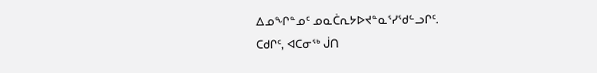ᐃᓄᖏᓐᓄᑦ ᓄᓇᑖᕆᔭᐅᔪᓐᓇᕐᓯᖁᓪᓗᒋᑦ.
ᑕᑯᒋᑦ, ᐊᑕᓂᖅ ᒎᑎ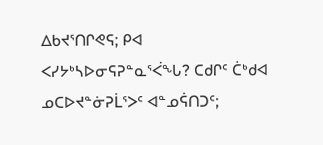ᐃᑲᔪᕐᑎᒋᕙᕋ; ᑭᐊ ᐸᓯᔭᒃᓴᐅᓂᕋᕈᓐᓇᕐᐹᖓ? ᑕᑯᒋᑦ ᑖᒃᑯᐊ ᓄᑕᐅᔪᓐᓃᕈᒫᕐᐳᑦ ᐊᓐᓄᕌᑎᑐᑦ;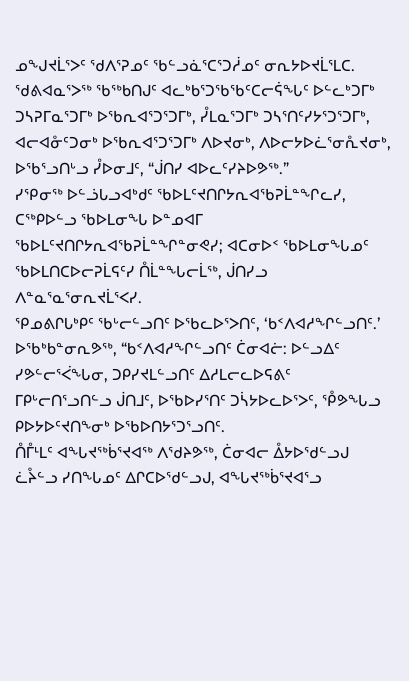ᓄᖑᔪᒫᕐᐳᑦ ᖁᐱᕐᕈᓄᑦ ᖃᓪᓗᓈᕐᑕᕐᑐᓲᓄᑦ ᓂᕆᔭᐅᔪᒫᕐᒪᑕ.
ᖁᕕᐊᓇᕐᐳᖅ ᖃᖅᑲᑎᒍᑦ ᐊᓚᒃᑲᕐᑐᖃᖃᑦᑕᓕᕌᖓᑦ ᐅᓪᓚᒃᑐᒥᒃ ᑐᓴᕈᒥᓇᕐᑐᒥᒃ ᐅᖃᕆᐊᕐᑐᕐᑐᒥᒃ, ᓮᒪᓇᕐᑐᒥᒃ ᑐᓴᕐᑎᑦᓯᔭᕐᑐᕐᑐᒥᒃ, ᐊᓕᐊᓁᑦᑐᓂᒃ ᐅᖃᕆᐊᕐᑐᕐᑐᒥᒃ ᐱᐅᔪᓂᒃ, ᐱᐅᓕᔭᐅᓛᕐᓂᕅᔪᓂᒃ, ᐅᖃᕐᓗᑎᒡᓗ ᓮᐅᓂᒧᑦ, “ᒎᑎᓯ ᐊᐅᓚᑦᓯᔨᐅᕗᖅ.”
ᓯᕿᓂᖅ ᐅᓪᓘᒐᓗᐊᒃᑯᑦ ᖃᐅᒪᑦᔪᑎᒋᔭᕆᐊᖃᕈᒫᓐᖏᓚᓯ, ᑕᖅᑭᐅᓪᓗ ᖃᐅᒪᓂᖓ ᐅᓐᓄᐊᒥ ᖃᐅᒪᑦᔪᑎᒋᔭᕆᐊᖃᕈᒫᓐᖏᓐᓂᕙᓯ; ᐊᑕᓂᐅᑉ ᖃᐅᒪᓂᖓᓄᑦ ᖃᐅᒪᑎᑕᐅᓕᕈᒫᕋᑦᓯ ᑍᒫᓐᖓᓕᒫᖅ, ᒎᑎᓯᓗ ᐱᓐᓇᕐᓇᕐᓂᕆᔪᒫᕐᐸᓯ.
ᕿᓄᕕᒋᒐᒃᑭᑦ ᖃᒡᓕᓪᓗᑎᑦ ᐅᖃᓚᐅᕐᐳᑎᑦ, ‘ᑲᑉᐱᐊᓱᖏᓪᓗᑎᑦ.’
ᐅᖃᒃᑲᓐᓂᕆᕗᖅ, “ᑲᑉᐱᐊᓱᖏᓪᓗᑎᑦ ᑖᓂᐊᓖ: ᐅᓪᓗᐃᑦ ᓯᕗᓪᓕᕐᐹᖓᓂ, ᑐᑭᓯᔪᒪᓪᓗᑎᑦ ᐃᓱᒪᓕᓚᐅᕋᕕᑦ ᒥᑭᒡᓕᑎᕐᓗᑎᓪᓗ ᒎᑎᒧᑦ, ᐅᖃᐅᓯᕐᑎᑦ ᑐᓵᔭᐅᓚᐅᕐᐳᑦ, ᕾᕗᖓᓗ ᑭᐅᔭᐅᑦᔪᑎᖕᓂᒃ ᐅᖃᐅᑎᔭᕐᑐᕐᓗᑎᑦ.
ᑍᒤᒻᒪᑦ ᐊᖓᔪᖅᑳᕐᔪᐊᖅ ᐱᖁᔨᕗᖅ, ᑖᓂᐊᓕ ᐂᔭᐅᖁᓪᓗᒍ ᓛᔧᓪᓗ ᓯᑎᖓᓄᑦ ᐃᒋᑕᐅᖁᓪᓗᒍ, ᐊᖓᔪᖅᑳᕐᔪᐊᕐᓗ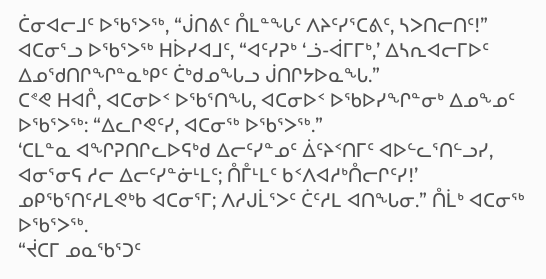ᑖᓂᐊᓕᒧᑦ ᐅᖃᕐᐳᖅ, “ᒎᑎᕕᑦ ᑍᒪᓐᖓᑦ ᐱᔨᑦᓯᕐᑕᕕᑦ, ᓴᐳᑎᓕᑎᑦ!”
ᐊᑕᓂᕐᓗ ᐅᖃᕐᐳᖅ ᕼᐆᓯᐊᒧᑦ, “ᐊᑦᓯᕈᒃ ‘ᓘ-ᐋᒥᒥᒃ,’ ᐃᓴᕆᐊᓕᒥᐅᑦ ᐃᓄᖁᑎᒋᖏᓐᓇᒃᑭᑦ ᑖᒃᑯᓄᖓᓗ ᒎᑎᒋᔭᐅᓇᖓ.”
ᑕᕝᕙ ᕼᐊᒊ, ᐊᑕᓂᐅᑉ ᐅᖃᕐᑎᖓ, ᐊᑕᓂᐅᑉ ᐅᖃᐅᓯᖏᓐᓂᒃ ᐃᓄᖕᓄᑦ ᐅᖃᕐᐳᖅ: “ᐃᓚᒋᕙᑦᓯ, ᐊᑕᓂᖅ ᐅᖃᕐᐳᖅ.”
‘ᑕᒪᓐᓇ ᐊᖏᕈᑎᒋᓚᐅᕋᒃᑯ ᐃᓕᑦᓯᓐᓄᑦ ᐄᑦᔨᑉᑎᒥᑦ ᐊᐅᓪᓚᕐᑎᓪᓗᓯ, ᐊᓂᕐᓂᕋ ᓱᓕ ᐃᓕᑦᓯᓐᓃᒻᒪᑦ; ᑍᒤᒻᒪᑦ ᑲᑉᐱᐊᓱᒃᑍᓕᒋᑦᓯ!’
ᓄᑭᖃᕐᑎᑦᓱᒪᕙᒃᑲ ᐊᑕᓂᕐᒥ; ᐱᓱᒍᒫᕐᐳᑦ ᑖᑦᓱᒪ ᐊᑎᖓᓂ.” ᑍᒫᒃ ᐊᑕᓂᖅ ᐅᖃᕐᐳᖅ.
“ᔫᑕᒥ ᓄᓇᖃᕐᑐᑦ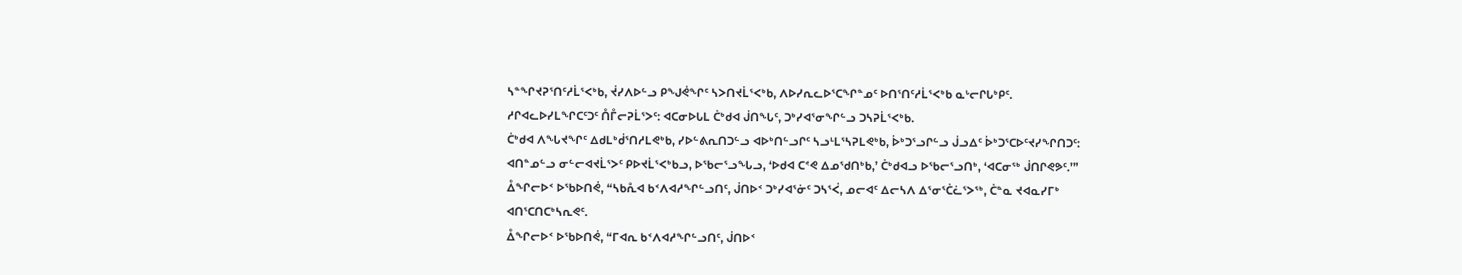ᓴᓐᖏᔪᕈᕐᑎᑦᓱᒫᕐᐸᒃᑲ, ᔫᓯᐱᐅᓪᓗ ᑭᖑᕚᖏᑦ ᓴᐳᑎᔪᒫᕐᐸᒃᑲ, ᐱᐅᓯᕆᓚᐅᕐᑕᖏᓐᓄᑦ ᐅᑎᕐᑎᑦᓱᒫᕐᐸᒃᑲ ᓇᒡᓕᒋᒐᒃᑭᑦ. ᓱᒋᐊᓚᐅᓯᒪᖏᑕᑦᑐᑦ ᑍᒤᓕᕈᒫᕐᐳᑦ: ᐊᑕᓂᐅᒐᒪ ᑖᒃᑯᐊ ᒎᑎᖓᑦ, ᑐᒃᓯᐊᕐᓂᖏᓪᓗ ᑐᓴᕈᒫᕐᐸᒃᑲ.
ᑖᒃᑯᐊ ᐱᖓᔪᖏᑦ ᐃᑯᒪᒃᑰᕐᑎᓱᒪᕙᒃᑲ, ᓯᐅᓪᕕᕆᑎᑐᓪᓗ ᐊᐅᒃᑎᓪᓗᒋᑦ ᓴᓗᒻᒪᕐᓴᕈᒪᕙᒃᑲ, ᐆᒃᑐᕐᓗᒋᓪᓗ ᒎᓗᐃᑦ ᐆᒃᑐᕐᑕᐅᑦᔪᓯᖏᑎᑐᑦ: ᐊᑎᓐᓄᓪᓗ ᓂᓪᓕᐊᔪᒫᕐᐳᑦ ᑭᐅᔪᒫᕐᐸᒃᑲᓗ, ᐅᖃᓕᕐᓗᖓᓗ, ‘ᐅᑯᐊ ᑕᕝᕙ ᐃᓄᖁᑎᒃᑲ,’ ᑖᒃᑯᐊᓗ ᐅᖃᓕᕐᓗᑎᒃ, ‘ᐊᑕᓂᖅ ᒎᑎᒋᕙᕗᑦ.’”
ᐂᖏᓕᐅᑉ ᐅᖃᐅᑎᕚ, “ᓴᑲᕅᐊ ᑲᑉᐱᐊᓱᖏᓪᓗᑎᑦ, ᒎᑎᐅᑉ ᑐᒃᓯᐊᕐᓃᑦ ᑐᓴᕐᐹ, ᓄᓕᐊᑦ ᐃᓕᓴᐱ ᐃᕐᓂᕐᑖᓛᕐᐳᖅ, ᑖᓐᓇ ᔪᐊᓇᓯᒥᒃ ᐊᑎᕐᑕᑎᑕᒃᓴᕆᕙᑦ.
ᐂᖏᓕᐅᑉ ᐅᖃᐅᑎᕚ, “ᒥᐊᕆ ᑲᑉᐱᐊᓱᖏᓪᓗᑎᑦ, ᒎᑎᐅᑉ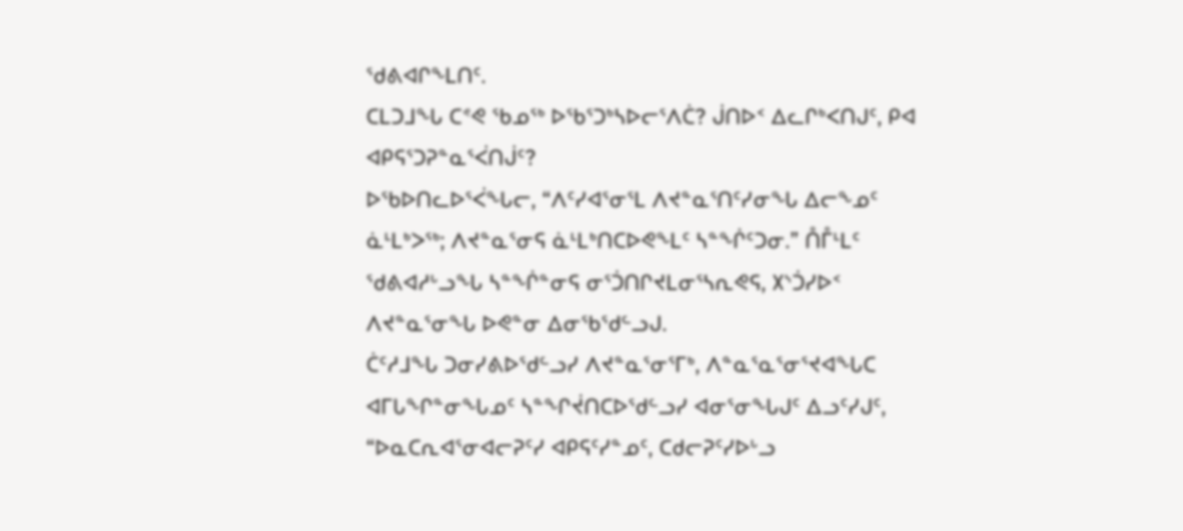ᖁᕕᐊᒋᖕᒪᑎᑦ.
ᑕᒪᑐᒧᖓ ᑕᕝᕙ ᖃᓄᖅ ᐅᖃᕐᑐᒃᓴᐅᓕᕐᐱᑖ? ᒎᑎᐅᑉ ᐃᓚᒋᒃᐸᑎᒍᑦ, ᑭᐊ ᐊᑭᕋᕐᑐᕈᓐᓇᕐᐹᑎᒎᑦ?
ᐅᖃᐅᑎᓚᐅᕐᐹᖓᓕ, “ᐱᑦᓯᐊᕐᓂᕐᒪ ᐱᔪᓐᓇᕐᑎᑦᓯᓂᖓ ᐃᓕᖕᓄᑦ ᓈᒻᒪᒃᐳᖅ; ᐱᔪᓐᓇᕐᓂᕋ ᓈᒻᒪᒃᑎᑕᐅᕙᖕᒪᑦ ᓴᓐᖐᑦᑐᓂ.” ᑍᒤᒻᒪᑦ ᖁᕕᐊᓱᒡᓗᖓ ᓴᓐᖐᓐᓂᕋ ᓂᕐᑑᑎᒋᔪᒪᓂᕐᓴᕆᕙᕋ, ᙭ᔅᑑᓯᐅᑉ ᐱᔪᓐᓇᕐᓂᖓ ᐅᕙᓐᓂ ᐃᓂᖃᖁᓪᓗᒍ.
ᑖᑦᓱᒧᖓ ᑐᓂᓯᕕᐅᖁᓪᓗᓯ ᐱᔪᓐᓇᕐᓂᕐᒥᒃ, ᐱᓐᓇᕐᓇᕐᓂᕐᔪᐊᖓᑕ ᐊᒥᒐᖏᓐᓂᖓᓄᑦ ᓴᓐᖏᔫᑎᑕᐅᖁᓪᓗᓯ ᐊᓂᕐᓂᖓᒍᑦ ᐃᓗᑦᓯᒍᑦ,
“ᐅᓇᑕᕆᐊᕐᓂᐊᓕᕈᑦᓯ ᐊᑭᕋᑦᓯᓐᓄᑦ, ᑕᑯᓕᕈᑦᓯᐅᒡᓗ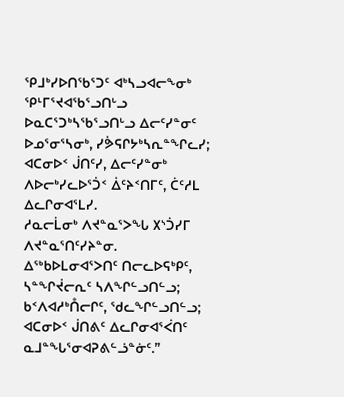ᕿᒧᒃᓯᐅᑎᖃᕐᑐᑦ ᐊᒃᓴᓗᐊᓕᖕᓂᒃ ᕿᒻᒥᕐᔪᐊᖃᕐᓗᑎᒡᓗ ᐅᓇᑕᕐᑐᒃᓴᖃᕐᓗᑎᒡᓗ ᐃᓕᑦᓯᓐᓂᑦ ᐅᓄᕐᓂᕐᓴᓂᒃ, ᓯᕘᕋᒋᔭᒃᓴᕆᓐᖏᓚᓯ; ᐊᑕᓂᐅᑉ ᒎᑎᑦᓯ, ᐃᓕᑦᓯᓐᓂᒃ ᐱᐅᓕᒃᓯᓚᐅᕐᑑᑉ ᐄᑦᔨᑉᑎᒥᑦ, ᑖᑦᓱᒪ ᐃᓚᒋᓂᐊᕐᒪᓯ.
ᓱᓇᓕᒫᓂᒃ ᐱᔪᓐᓇᕐᐳᖓ ᙭ᔅᑑᓯᒥ ᐱᔪᓐᓇᕐᑎᑦᓯᔨᓐᓂ.
ᐃᖅᑲᐅᒪᓂᐊᕐᐳᑎᑦ ᑎᓕᓚᐅᕋᒃᑭᑦ, ᓴᓐᖏᔫᓕᕆᑦ ᓴᐱᖏᓪᓗᑎᓪᓗ; ᑲᑉᐱᐊᓱᒃᑍᓕᒋᑦ, ᖁᓚᖏᓪᓗᑎᓪᓗ; ᐊᑕᓂᐅᑉ ᒎᑎᕕᑦ ᐃᓚᒋᓂᐊᕐᐹᑎᑦ ᓇᒧᓐᖓᕐᓂᐊᕈᕕᓪᓘᓐᓃᑦ.”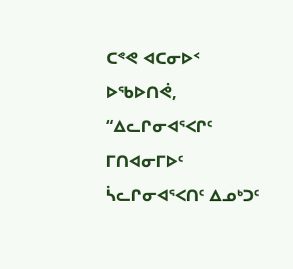ᑕᕝᕙ ᐊᑕᓂᐅᑉ ᐅᖃᐅᑎᕚ, “ᐃᓚᒋᓂᐊᕐᐸᒋᑦ ᒥᑎᐊᓂᒥᐅᑦ ᓵᓚᒋᓂᐊᕐᐸᑎᑦ ᐃᓄᒃᑐᑦ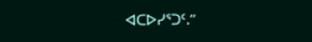ᐊᑕᐅᓯᕐᑐᑦ.”